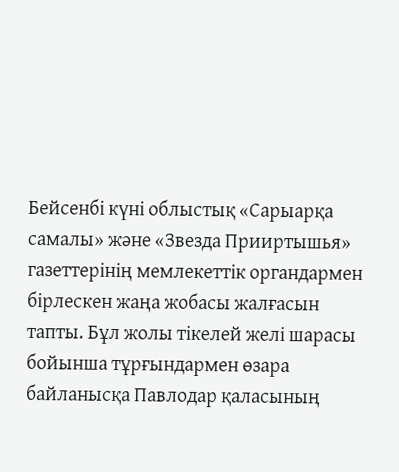Бейсенбі күні облыстық «Сарыарқа самалы» және «Звезда Прииртышья» газеттерінің мемлекеттік органдармен бірлескен жаңа жобасы жалғасын тапты. Бұл жолы тікелей желі шарасы бойынша тұрғындармен өзара байланысқа Павлодар қаласының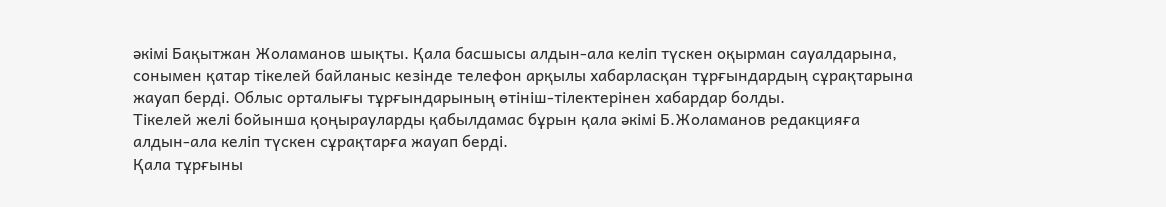әкімі Бақытжан Жоламанов шықты. Қала басшысы алдын-ала келіп түскен оқырман сауалдарына, сонымен қатар тікелей байланыс кезінде телефон арқылы хабарласқан тұрғындардың сұрақтарына жауап берді. Облыс орталығы тұрғындарының өтініш-тілектерінен хабардар болды.
Тікелей желі бойынша қоңырауларды қабылдамас бұрын қала әкімі Б.Жоламанов редакцияға алдын-ала келіп түскен сұрақтарға жауап берді.
Қала тұрғыны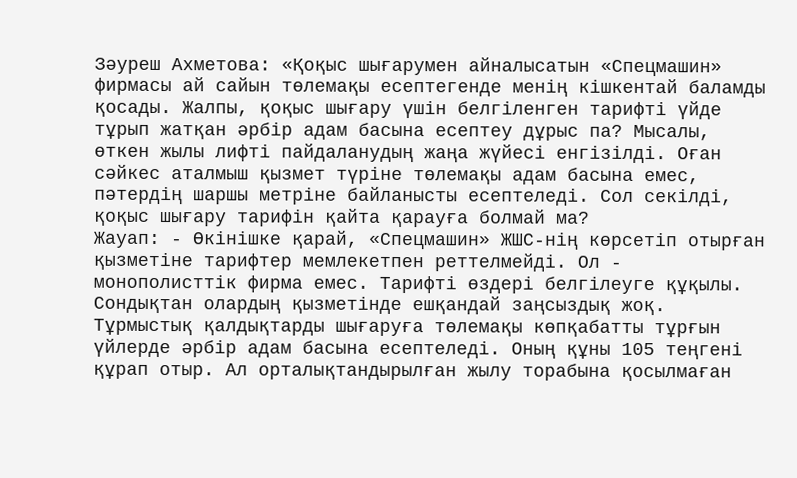Зәуреш Ахметова: «Қоқыс шығарумен айналысатын «Спецмашин» фирмасы ай сайын төлемақы есептегенде менің кішкентай баламды қосады. Жалпы, қоқыс шығару үшін белгіленген тарифті үйде тұрып жатқан әрбір адам басына есептеу дұрыс па? Мысалы, өткен жылы лифті пайдаланудың жаңа жүйесі енгізілді. Оған сәйкес аталмыш қызмет түріне төлемақы адам басына емес, пәтердің шаршы метріне байланысты есептеледі. Сол секілді, қоқыс шығару тарифін қайта қарауға болмай ма?
Жауап: - Өкінішке қарай, «Спецмашин» ЖШС-нің көрсетіп отырған қызметіне тарифтер мемлекетпен реттелмейді. Ол - монополисттік фирма емес. Тарифті өздері белгілеуге құқылы. Сондықтан олардың қызметінде ешқандай заңсыздық жоқ. Тұрмыстық қалдықтарды шығаруға төлемақы көпқабатты тұрғын үйлерде әрбір адам басына есептеледі. Оның құны 105 теңгені құрап отыр. Ал орталықтандырылған жылу торабына қосылмаған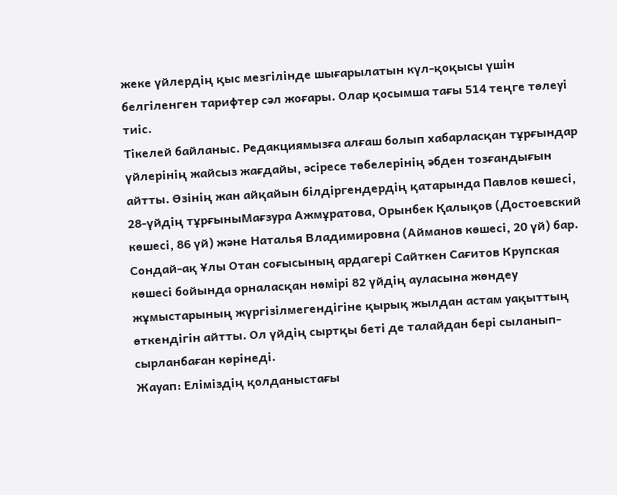жеке үйлердің қыс мезгілінде шығарылатын күл-қоқысы үшін белгіленген тарифтер сәл жоғары. Олар қосымша тағы 514 теңге төлеуі тиіс.
Тікелей байланыс. Редакциямызға алғаш болып хабарласқан тұрғындар үйлерінің жайсыз жағдайы, әсіресе төбелерінің әбден тозғандығын айтты. Өзінің жан айқайын білдіргендердің қатарында Павлов көшесі, 28-үйдің тұрғыныМағзура Ажмұратова, Орынбек Қалықов (Достоевский көшесі, 86 үй) және Наталья Владимировна (Айманов көшесі, 20 үй) бар. Сондай-ақ Ұлы Отан соғысының ардагері Сайткен Сағитов Крупская көшесі бойында орналасқан нөмірі 82 үйдің ауласына жөндеу жұмыстарының жүргізілмегендігіне қырық жылдан астам уақыттың өткендігін айтты. Ол үйдің сыртқы беті де талайдан бері сыланып-сырланбаған көрінеді.
Жауап: Еліміздің қолданыстағы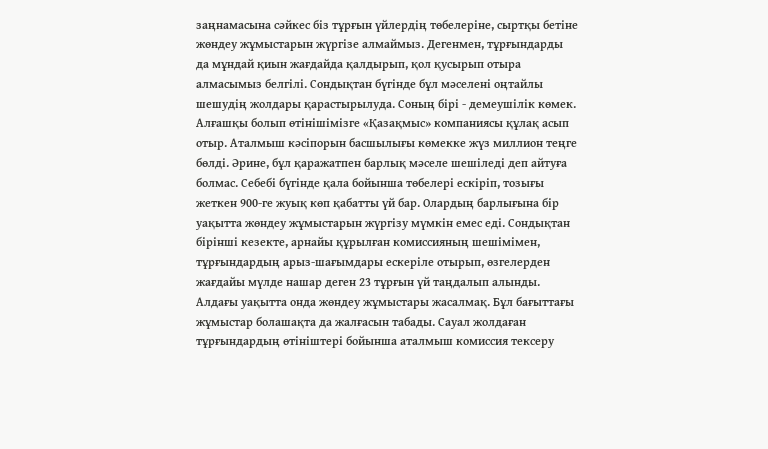заңнамасына сәйкес біз тұрғын үйлердің төбелеріне, сыртқы бетіне жөндеу жұмыстарын жүргізе алмаймыз. Дегенмен, тұрғындарды да мұндай қиын жағдайда қалдырып, қол қусырып отыра алмасымыз белгілі. Сондықтан бүгінде бұл мәселені оңтайлы шешудің жолдары қарастырылуда. Соның бірі - демеушілік көмек. Алғашқы болып өтінішімізге «Қазақмыс» компаниясы құлақ асып отыр. Аталмыш кәсіпорын басшылығы көмекке жүз миллион теңге бөлді. Әрине, бұл қаражатпен барлық мәселе шешіледі деп айтуға болмас. Себебі бүгінде қала бойынша төбелері ескіріп, тозығы жеткен 900-ге жуық көп қабатты үй бар. Олардың барлығына бір уақытта жөндеу жұмыстарын жүргізу мүмкін емес еді. Сондықтан бірінші кезекте, арнайы құрылған комиссияның шешімімен, тұрғындардың арыз-шағымдары ескеріле отырып, өзгелерден жағдайы мүлде нашар деген 23 тұрғын үй таңдалып алынды. Алдағы уақытта онда жөндеу жұмыстары жасалмақ. Бұл бағыттағы жұмыстар болашақта да жалғасын табады. Сауал жолдаған тұрғындардың өтініштері бойынша аталмыш комиссия тексеру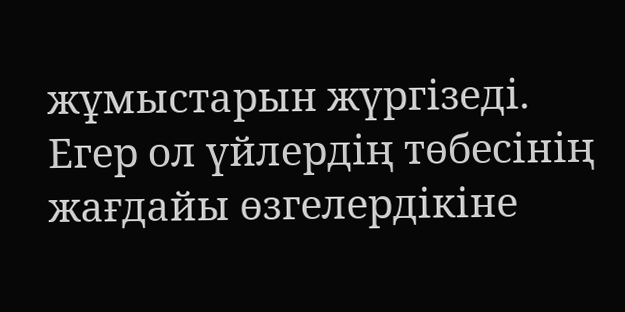жұмыстарын жүргізеді. Егер ол үйлердің төбесінің жағдайы өзгелердікіне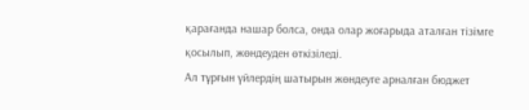қарағанда нашар болса, онда олар жоғарыда аталған тізімге қосылып, жөндеуден өткізіледі.
Ал тұрғын үйлердің шатырын жөндеуге арналған бюджет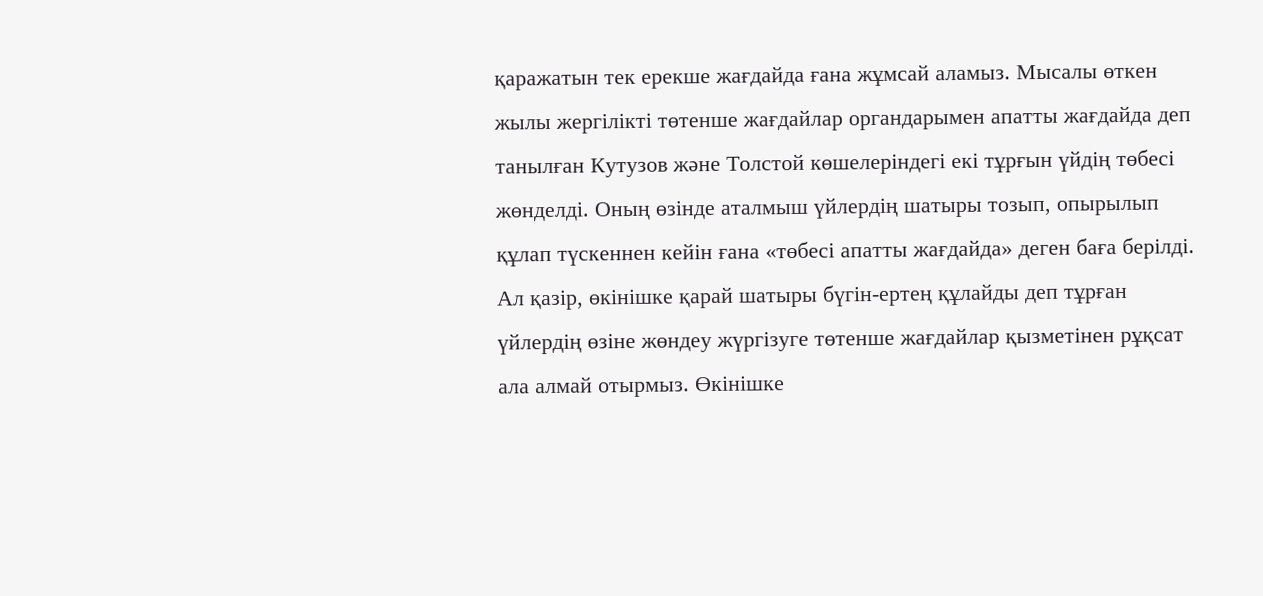қаражатын тек ерекше жағдайда ғана жұмсай аламыз. Мысалы өткен жылы жергілікті төтенше жағдайлар органдарымен апатты жағдайда деп танылған Кутузов және Толстой көшелеріндегі екі тұрғын үйдің төбесі жөнделді. Оның өзінде аталмыш үйлердің шатыры тозып, опырылып құлап түскеннен кейін ғана «төбесі апатты жағдайда» деген баға берілді. Ал қазір, өкінішке қарай шатыры бүгін-ертең құлайды деп тұрған үйлердің өзіне жөндеу жүргізуге төтенше жағдайлар қызметінен рұқсат ала алмай отырмыз. Өкінішке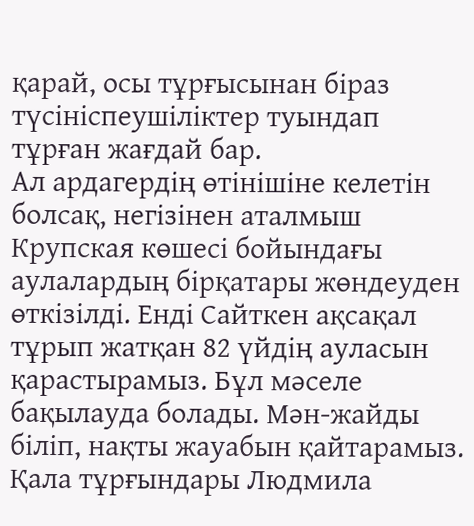қарай, осы тұрғысынан біраз түсініспеушіліктер туындап тұрған жағдай бар.
Ал ардагердің өтінішіне келетін болсақ, негізінен аталмыш Крупская көшесі бойындағы аулалардың бірқатары жөндеуден өткізілді. Енді Сайткен ақсақал тұрып жатқан 82 үйдің ауласын қарастырамыз. Бұл мәселе бақылауда болады. Мән-жайды біліп, нақты жауабын қайтарамыз.
Қала тұрғындары Людмила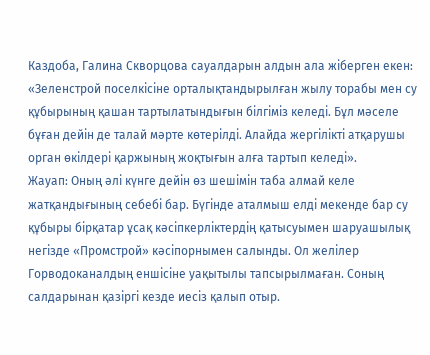Каздоба, Галина Скворцова сауалдарын алдын ала жіберген екен: «Зеленстрой поселкісіне орталықтандырылған жылу торабы мен су құбырының қашан тартылатындығын білгіміз келеді. Бұл мәселе бұған дейін де талай мәрте көтерілді. Алайда жергілікті атқарушы орган өкілдері қаржының жоқтығын алға тартып келеді».
Жауап: Оның әлі күнге дейін өз шешімін таба алмай келе жатқандығының себебі бар. Бүгінде аталмыш елді мекенде бар су құбыры бірқатар ұсақ кәсіпкерліктердің қатысуымен шаруашылық негізде «Промстрой» кәсіпорнымен салынды. Ол желілер Горводоканалдың еншісіне уақытылы тапсырылмаған. Соның салдарынан қазіргі кезде иесіз қалып отыр.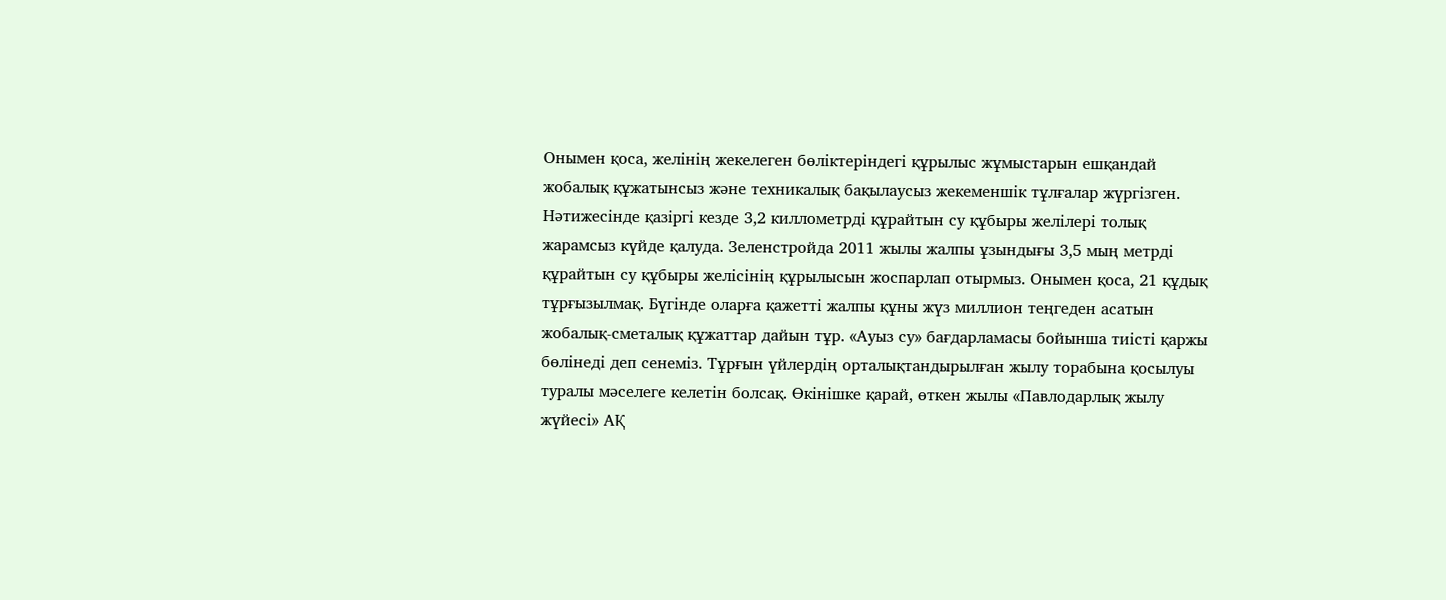Онымен қоса, желінің жекелеген бөліктеріндегі құрылыс жұмыстарын ешқандай жобалық құжатынсыз және техникалық бақылаусыз жекеменшік тұлғалар жүргізген. Нәтижесінде қазіргі кезде 3,2 киллометрді құрайтын су құбыры желілері толық жарамсыз күйде қалуда. Зеленстройда 2011 жылы жалпы ұзындығы 3,5 мың метрді құрайтын су құбыры желісінің құрылысын жоспарлап отырмыз. Онымен қоса, 21 құдық тұрғызылмақ. Бүгінде оларға қажетті жалпы құны жүз миллион теңгеден асатын жобалық-сметалық құжаттар дайын тұр. «Ауыз су» бағдарламасы бойынша тиісті қаржы бөлінеді деп сенеміз. Тұрғын үйлердің орталықтандырылған жылу торабына қосылуы туралы мәселеге келетін болсақ. Өкінішке қарай, өткен жылы «Павлодарлық жылу жүйесі» АҚ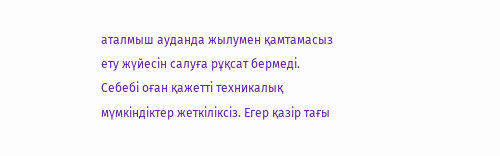аталмыш ауданда жылумен қамтамасыз ету жүйесін салуға рұқсат бермеді. Себебі оған қажетті техникалық мүмкіндіктер жеткіліксіз. Егер қазір тағы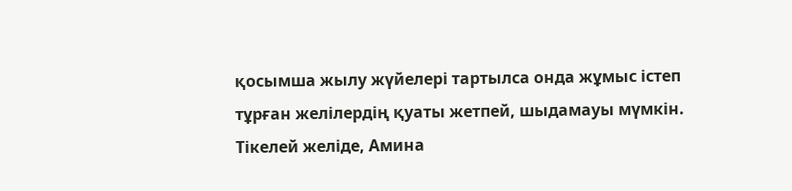қосымша жылу жүйелері тартылса онда жұмыс істеп тұрған желілердің қуаты жетпей, шыдамауы мүмкін.
Тікелей желіде, Амина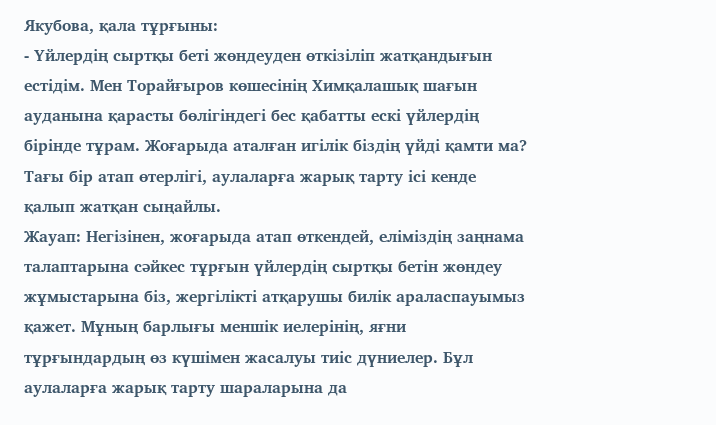Якубова, қала тұрғыны:
- Үйлердің сыртқы беті жөндеуден өткізіліп жатқандығын естідім. Мен Торайғыров көшесінің Химқалашық шағын ауданына қарасты бөлігіндегі бес қабатты ескі үйлердің бірінде тұрам. Жоғарыда аталған игілік біздің үйді қамти ма? Тағы бір атап өтерлігі, аулаларға жарық тарту ісі кенде қалып жатқан сыңайлы.
Жауап: Негізінен, жоғарыда атап өткендей, еліміздің заңнама талаптарына сәйкес тұрғын үйлердің сыртқы бетін жөндеу жұмыстарына біз, жергілікті атқарушы билік араласпауымыз қажет. Мұның барлығы меншік иелерінің, яғни тұрғындардың өз күшімен жасалуы тиіс дүниелер. Бұл аулаларға жарық тарту шараларына да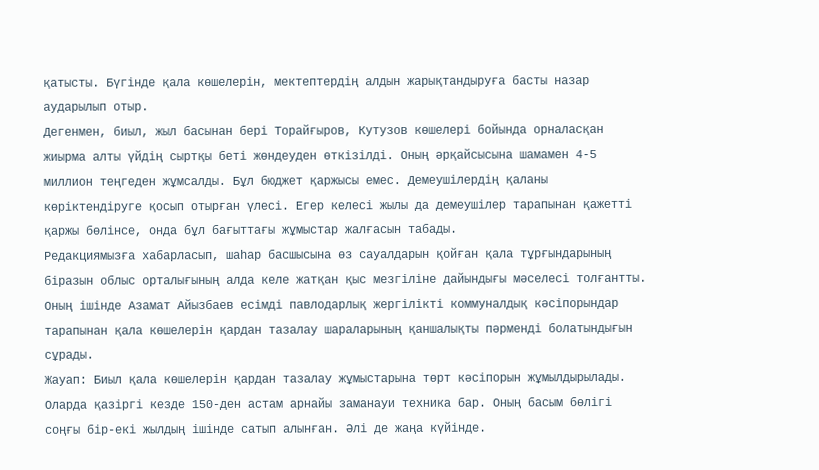қатысты. Бүгінде қала көшелерін, мектептердің алдын жарықтандыруға басты назар аударылып отыр.
Дегенмен, биыл, жыл басынан бері Торайғыров, Кутузов көшелері бойында орналасқан жиырма алты үйдің сыртқы беті жөндеуден өткізілді. Оның әрқайсысына шамамен 4-5 миллион теңгеден жұмсалды. Бұл бюджет қаржысы емес. Демеушілердің қаланы көріктендіруге қосып отырған үлесі. Егер келесі жылы да демеушілер тарапынан қажетті қаржы бөлінсе, онда бұл бағыттағы жұмыстар жалғасын табады.
Редакциямызға хабарласып, шаһар басшысына өз сауалдарын қойған қала тұрғындарының біразын облыс орталығының алда келе жатқан қыс мезгіліне дайындығы мәселесі толғантты. Оның ішінде Азамат Айызбаев есімді павлодарлық жергілікті коммуналдық кәсіпорындар тарапынан қала көшелерін қардан тазалау шараларының қаншалықты пәрменді болатындығын сұрады.
Жауап: Биыл қала көшелерін қардан тазалау жұмыстарына төрт кәсіпорын жұмылдырылады. Оларда қазіргі кезде 150-ден астам арнайы заманауи техника бар. Оның басым бөлігі соңғы бір-екі жылдың ішінде сатып алынған. Әлі де жаңа күйінде.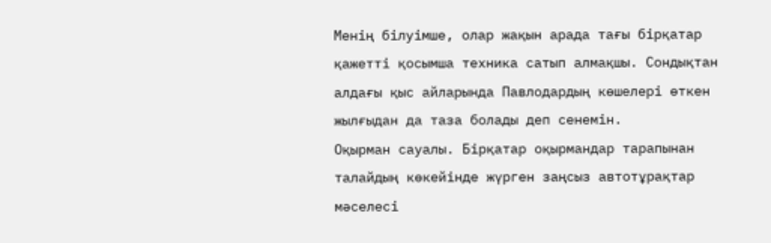Менің білуімше, олар жақын арада тағы бірқатар қажетті қосымша техника сатып алмақшы. Сондықтан алдағы қыс айларында Павлодардың көшелері өткен жылғыдан да таза болады деп сенемін.
Оқырман сауалы. Бірқатар оқырмандар тарапынан талайдың көкейінде жүрген заңсыз автотұрақтар мәселесі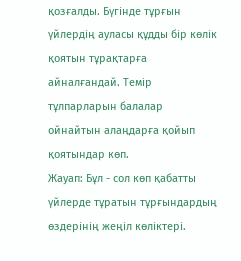қозғалды. Бүгінде тұрғын үйлердің ауласы құдды бір көлік қоятын тұрақтарға айналғандай. Темір тұлпарларын балалар ойнайтын алаңдарға қойып қоятындар көп.
Жауап: Бұл - сол көп қабатты үйлерде тұратын тұрғындардың өздерінің жеңіл көліктері.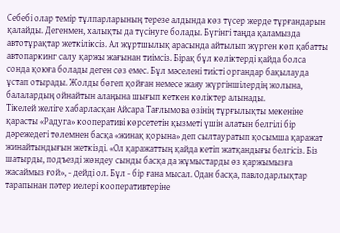Себебі олар темір тұлпарларының терезе алдында көз түсер жерде тұрғандарын қалайды. Дегенмен, халықты да түсінуге болады. Бүгінгі таңда қаламызда автотұрақтар жеткіліксіз. Ал жұртшылық арасында айтылып жүрген көп қабатты автопаркинг салу қаржы жағынан тиімсіз. Бірақ бұл көліктерді қайда болса сонда қоюға болады деген сөз емес. Бұл мәселені тиісті органдар бақылауда ұстап отырады. Жолды бөгеп қойған немесе жаяу жүргіншілердің жолына, балалардың ойнайтын алаңына шығып кеткен көліктер алынады.
Тікелей желіге хабарласқан Айсара Тағлымова өзінің тұрғылықты мекеніне қарасты «Радуга» кооперативі көрсететін қызметі үшін алатын белгілі бір дәрежедегі төлемнен басқа «жинақ қорына» деп сылтауратып қосымша қаражат жинайтындығын жеткізді. «Ол қаражаттың қайда кетіп жатқандығы белгісіз. Біз шатырды, подъезді жөндеу сынды басқа да жұмыстарды өз қаржымызға жасаймыз ғой», - дейді ол. Бұл - бір ғана мысал. Одан басқа, павлодарлықтар тарапынан пәтер иелері кооперативтеріне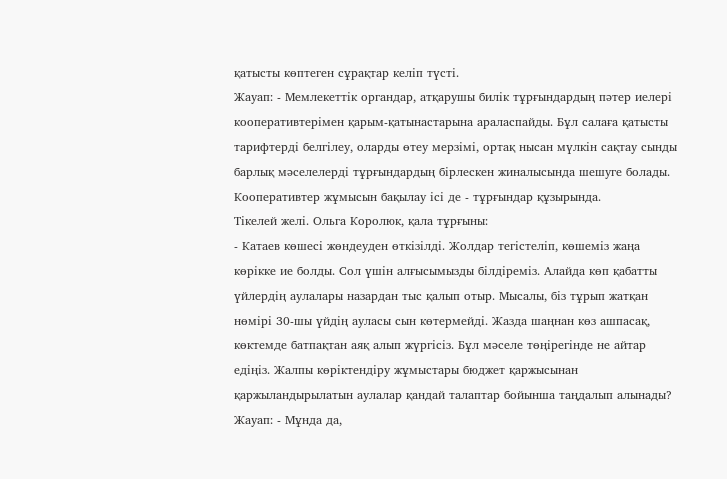қатысты көптеген сұрақтар келіп түсті.
Жауап: - Мемлекеттік органдар, атқарушы билік тұрғындардың пәтер иелері кооперативтерімен қарым-қатынастарына араласпайды. Бұл салаға қатысты тарифтерді белгілеу, оларды өтеу мерзімі, ортақ нысан мүлкін сақтау сынды барлық мәселелерді тұрғындардың бірлескен жиналысында шешуге болады. Кооперативтер жұмысын бақылау ісі де - тұрғындар құзырында.
Тікелей желі. Ольга Королюк, қала тұрғыны:
- Катаев көшесі жөндеуден өткізілді. Жолдар тегістеліп, көшеміз жаңа көрікке ие болды. Сол үшін алғысымызды білдіреміз. Алайда көп қабатты үйлердің аулалары назардан тыс қалып отыр. Мысалы, біз тұрып жатқан нөмірі 30-шы үйдің ауласы сын көтермейді. Жазда шаңнан көз ашпасақ, көктемде батпақтан аяқ алып жүргісіз. Бұл мәселе төңірегінде не айтар едіңіз. Жалпы көріктендіру жұмыстары бюджет қаржысынан қаржыландырылатын аулалар қандай талаптар бойынша таңдалып алынады?
Жауап: - Мұнда да,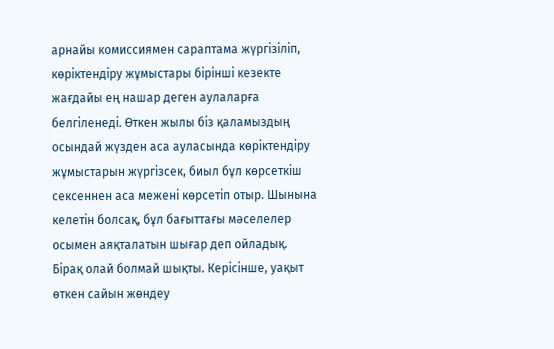арнайы комиссиямен сараптама жүргізіліп, көріктендіру жұмыстары бірінші кезекте жағдайы ең нашар деген аулаларға белгіленеді. Өткен жылы біз қаламыздың осындай жүзден аса ауласында көріктендіру жұмыстарын жүргізсек, биыл бұл көрсеткіш сексеннен аса межені көрсетіп отыр. Шынына келетін болсақ, бұл бағыттағы мәселелер осымен аяқталатын шығар деп ойладық. Бірақ олай болмай шықты. Керісінше, уақыт өткен сайын жөндеу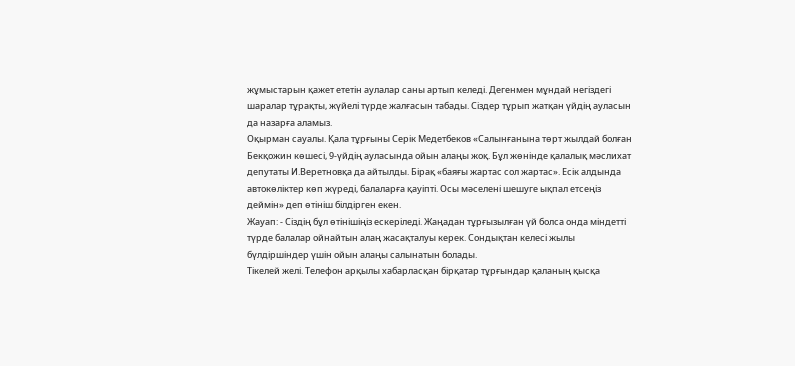жұмыстарын қажет ететін аулалар саны артып келеді. Дегенмен мұндай негіздегі шаралар тұрақты, жүйелі түрде жалғасын табады. Сіздер тұрып жатқан үйдің ауласын да назарға аламыз.
Оқырман сауалы. Қала тұрғыны Серік Медетбеков «Салынғанына төрт жылдай болған Бекқожин көшесі, 9-үйдің ауласында ойын алаңы жоқ. Бұл жөнінде қалалық мәслихат депутаты И.Веретновқа да айтылды. Бірақ «баяғы жартас сол жартас». Есік алдында автокөліктер көп жүреді, балаларға қауіпті. Осы мәселені шешуге ықпал етсеңіз деймін» деп өтініш білдірген екен.
Жауап: - Сіздің бұл өтінішіңіз ескеріледі. Жаңадан тұрғызылған үй болса онда міндетті түрде балалар ойнайтын алаң жасақталуы керек. Сондықтан келесі жылы бүлдіршіндер үшін ойын алаңы салынатын болады.
Тікелей желі. Телефон арқылы хабарласқан бірқатар тұрғындар қаланың қысқа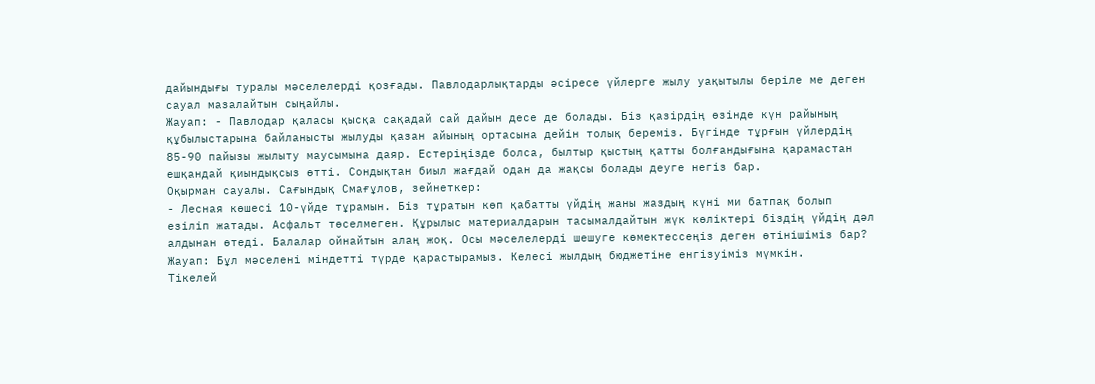дайындығы туралы мәселелерді қозғады. Павлодарлықтарды әсіресе үйлерге жылу уақытылы беріле ме деген сауал мазалайтын сыңайлы.
Жауап: - Павлодар қаласы қысқа сақадай сай дайын десе де болады. Біз қазірдің өзінде күн райының құбылыстарына байланысты жылуды қазан айының ортасына дейін толық береміз. Бүгінде тұрғын үйлердің 85-90 пайызы жылыту маусымына даяр. Естеріңізде болса, былтыр қыстың қатты болғандығына қарамастан ешқандай қиындықсыз өтті. Сондықтан биыл жағдай одан да жақсы болады деуге негіз бар.
Оқырман сауалы. Сағындық Смағұлов, зейнеткер:
- Лесная көшесі 10-үйде тұрамын. Біз тұратын көп қабатты үйдің жаны жаздың күні ми батпақ болып езіліп жатады. Асфальт төселмеген. Құрылыс материалдарын тасымалдайтын жүк көліктері біздің үйдің дәл алдынан өтеді. Балалар ойнайтын алаң жоқ. Осы мәселелерді шешуге көмектессеңіз деген өтінішіміз бар?
Жауап: Бұл мәселені міндетті түрде қарастырамыз. Келесі жылдың бюджетіне енгізуіміз мүмкін.
Тікелей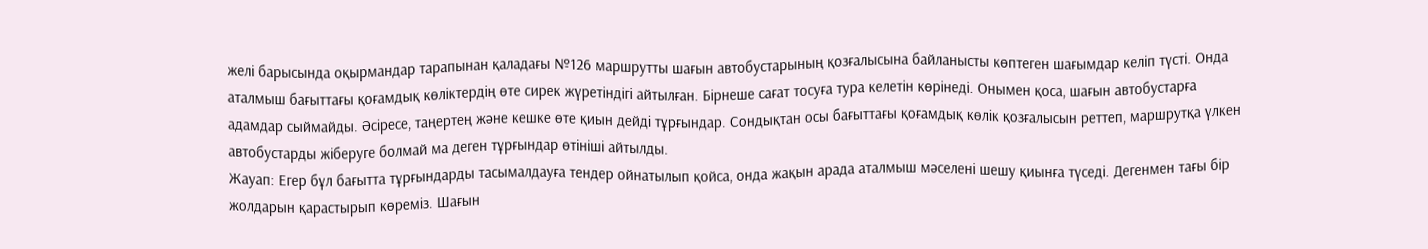желі барысында оқырмандар тарапынан қаладағы №126 маршрутты шағын автобустарының қозғалысына байланысты көптеген шағымдар келіп түсті. Онда аталмыш бағыттағы қоғамдық көліктердің өте сирек жүретіндігі айтылған. Бірнеше сағат тосуға тура келетін көрінеді. Онымен қоса, шағын автобустарға адамдар сыймайды. Әсіресе, таңертең және кешке өте қиын дейді тұрғындар. Сондықтан осы бағыттағы қоғамдық көлік қозғалысын реттеп, маршрутқа үлкен автобустарды жіберуге болмай ма деген тұрғындар өтініші айтылды.
Жауап: Егер бұл бағытта тұрғындарды тасымалдауға тендер ойнатылып қойса, онда жақын арада аталмыш мәселені шешу қиынға түседі. Дегенмен тағы бір жолдарын қарастырып көреміз. Шағын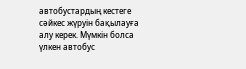автобустардың кестеге сәйкес жүруін бақылауға алу керек. Мүмкін болса үлкен автобус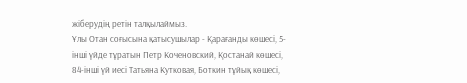жіберудің ретін талқылаймыз.
Ұлы Отан соғысына қатысушылар - Қарағанды көшесі, 5-інші үйде тұратын Петр Коченовский, Қостанай көшесі, 84-інші үй иесі Татьяна Кутковая, Боткин тұйық көшесі,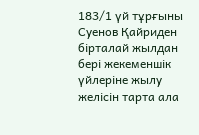183/1 үй тұрғыны Суенов Қайриден бірталай жылдан бері жекеменшік үйлеріне жылу желісін тарта ала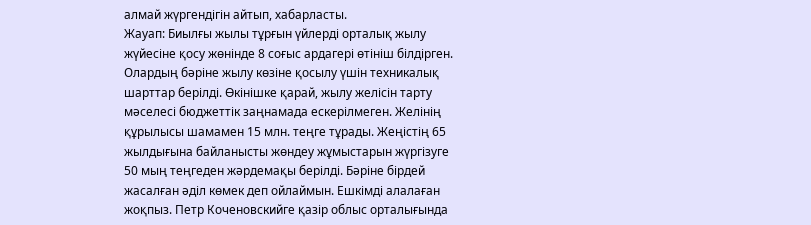алмай жүргендігін айтып, хабарласты.
Жауап: Биылғы жылы тұрғын үйлерді орталық жылу жүйесіне қосу жөнінде 8 соғыс ардагері өтініш білдірген. Олардың бәріне жылу көзіне қосылу үшін техникалық шарттар берілді. Өкінішке қарай, жылу желісін тарту мәселесі бюджеттік заңнамада ескерілмеген. Желінің құрылысы шамамен 15 млн. теңге тұрады. Жеңістің 65 жылдығына байланысты жөндеу жұмыстарын жүргізуге 50 мың теңгеден жәрдемақы берілді. Бәріне бірдей жасалған әділ көмек деп ойлаймын. Ешкімді алалаған жоқпыз. Петр Коченовскийге қазір облыс орталығында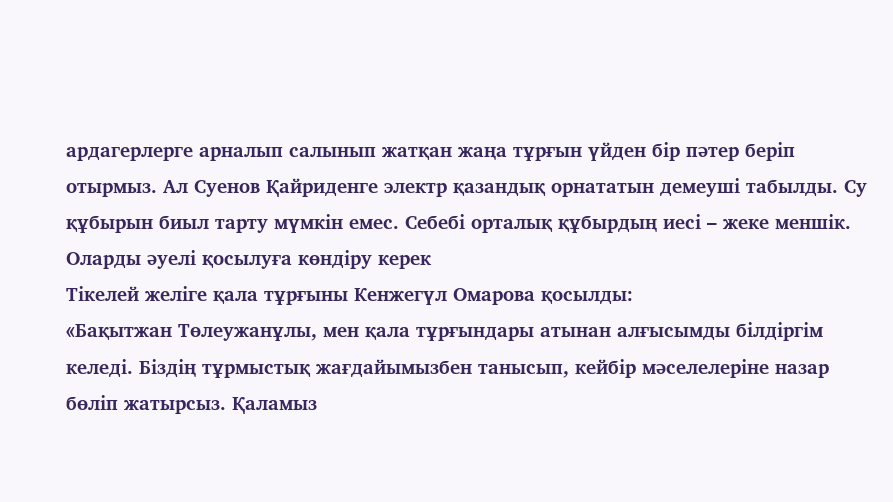ардагерлерге арналып салынып жатқан жаңа тұрғын үйден бір пәтер беріп отырмыз. Ал Суенов Қайриденге электр қазандық орнататын демеуші табылды. Су құбырын биыл тарту мүмкін емес. Себебі орталық құбырдың иесі – жеке меншік. Оларды әуелі қосылуға көндіру керек
Тікелей желіге қала тұрғыны Кенжегүл Омарова қосылды:
«Бақытжан Төлеужанұлы, мен қала тұрғындары атынан алғысымды білдіргім келеді. Біздің тұрмыстық жағдайымызбен танысып, кейбір мәселелеріне назар бөліп жатырсыз. Қаламыз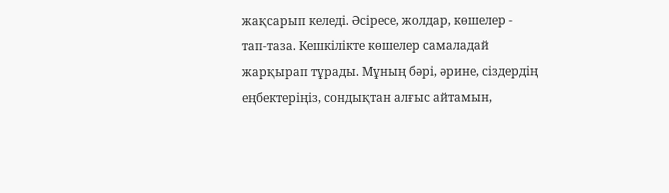жақсарып келеді. Әсіресе, жолдар, көшелер - тап-таза. Кешкілікте көшелер самаладай жарқырап тұрады. Мұның бәрі, әрине, сіздердің еңбектеріңіз, сондықтан алғыс айтамын,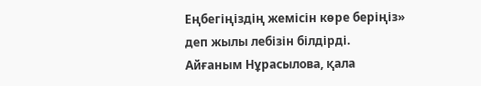Еңбегіңіздің жемісін көре беріңіз» деп жылы лебізін білдірді.
Айғаным Нұрасылова, қала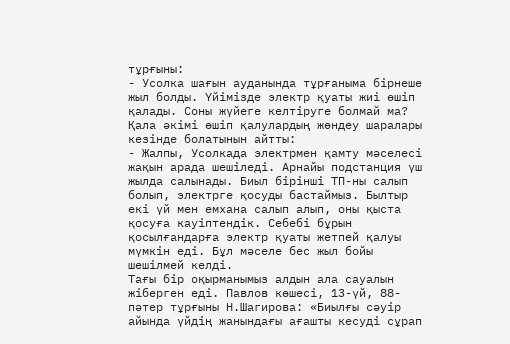тұрғыны:
- Усолка шағын ауданында тұрғаныма бірнеше жыл болды. Үйімізде электр қуаты жиі өшіп қалады. Соны жүйеге келтіруге болмай ма?
Қала әкімі өшіп қалулардың жөндеу шаралары кезінде болатынын айтты:
- Жалпы, Усолкада электрмен қамту мәселесі жақын арада шешіледі. Арнайы подстанция үш жылда салынады. Биыл бірінші ТП-ны салып болып, электрге қосуды бастаймыз. Былтыр екі үй мен емхана салып алып, оны қыста қосуға кауіптендік. Себебі бұрын қосылғандарға электр қуаты жетпей қалуы мүмкін еді. Бұл мәселе бес жыл бойы шешілмей келді.
Тағы бір оқырманымыз алдын ала сауалын жіберген еді. Павлов көшесі, 13-үй, 88-пәтер тұрғыны Н.Шагирова: «Биылғы сәуір айында үйдің жанындағы ағашты кесуді сұрап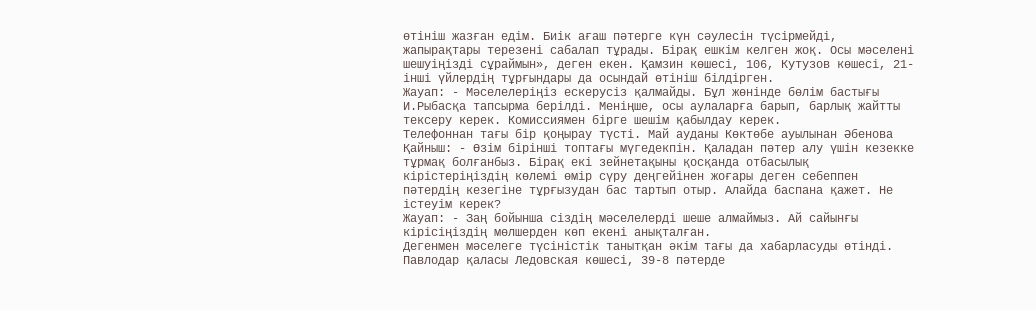өтініш жазған едім. Биік ағаш пәтерге күн сәулесін түсірмейді, жапырақтары терезені сабалап тұрады. Бірақ ешкім келген жоқ. Осы мәселені шешуіңізді сұраймын», деген екен. Қамзин көшесі, 106, Кутузов көшесі, 21-інші үйлердің тұрғындары да осындай өтініш білдірген.
Жауап: - Мәселелеріңіз ескерусіз қалмайды. Бұл жөнінде бөлім бастығы И.Рыбасқа тапсырма берілді. Меніңше, осы аулаларға барып, барлық жайтты тексеру керек. Комиссиямен бірге шешім қабылдау керек.
Телефоннан тағы бір қоңырау түсті. Май ауданы Көктөбе ауылынан Әбенова Қайныш: - Өзім бірінші топтағы мүгедекпін. Қаладан пәтер алу үшін кезекке тұрмақ болғанбыз. Бірақ екі зейнетақыны қосқанда отбасылық кірістеріңіздің көлемі өмір сүру деңгейінен жоғары деген себеппен пәтердің кезегіне тұрғызудан бас тартып отыр. Алайда баспана қажет. Не істеуім керек?
Жауап: - Заң бойынша сіздің мәселелерді шеше алмаймыз. Ай сайынғы кірісіңіздің мөлшерден көп екені анықталған.
Дегенмен мәселеге түсіністік танытқан әкім тағы да хабарласуды өтінді.
Павлодар қаласы Ледовская көшесі, 39-8 пәтерде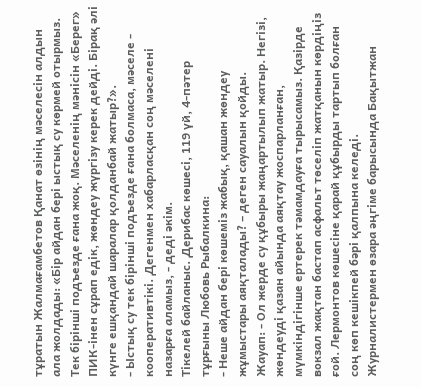тұратын Жалмағамбетов Қанат өзінің мәселесін алдын ала жолдады: «Бір айдан бері ыстық су көрмей отырмыз. Тек бірінші подъезде ғана жоқ. Мәселенің мәнісін «Берег» ПИК-інен сұрап едік, жөндеу жүргізу керек дейді. Бірақ әлі күнге ешқандай шаралар қолданбай жатыр?».
- Ыстық су тек бірінші подъезде ғана болмаса, мәселе - кооперативтікі. Дегенмен хабарласқан соң мәселені назарға аламыз, - деді әкім.
Тікелей байланыс. Дерибас көшесі, 119 үй, 4-пәтер тұрғыны Любовь Рыбалкина:
- Неше айдан бері көшеміз жабық, қашан жөндеу жұмыстары аяқталады? – деген сауалын қойды.
Жауап: - Ол жерде су құбыры жаңартылып жатыр. Негізі, жөндеуді қазан айында аяқтау жоспарланған, мүмкіндігінше ертерек тәмамдауға тырысамыз. Қазірде вокзал жақтан бастап асфальт төселіп жатқанын көрдіңіз ғой. Лермонтов көшесіне қарай құбырды тартып болған соң көп кешікпей бәрі қалпына келеді.
Журналистермен өзара әңгіме барысында Бақытжан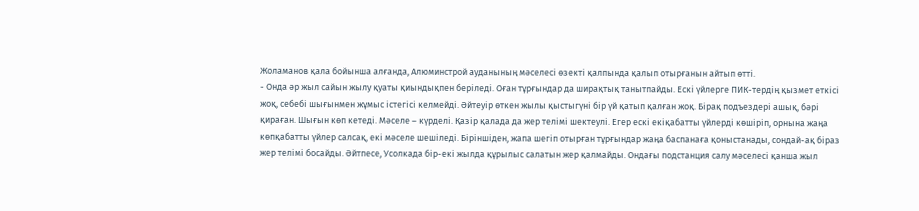Жоламанов қала бойынша алғанда, Алюминстрой ауданының мәселесі өзекті қалпында қалып отырғанын айтып өтті.
- Онда әр жыл сайын жылу қуаты қиындықпен беріледі. Оған тұрғындар да ширақтық танытпайды. Ескі үйлерге ПИК-тердің қызмет еткісі жоқ, себебі шығынмен жұмыс істегісі келмейді. Әйтеуір өткен жылы қыстыгүні бір үй қатып қалған жоқ. Бірақ подъездері ашық, бәрі қираған. Шығын көп кетеді. Мәселе – күрделі. Қазір қалада да жер телімі шектеулі. Егер ескі екіқабатты үйлерді көшіріп, орнына жаңа көпқабатты үйлер салсақ, екі мәселе шешіледі. Біріншіден, жапа шегіп отырған тұрғындар жаңа баспанаға қоныстанады, сондай-ақ біраз жер телімі босайды. Әйтпесе, Усолкада бір-екі жылда құрылыс салатын жер қалмайды. Ондағы подстанция салу мәселесі қанша жыл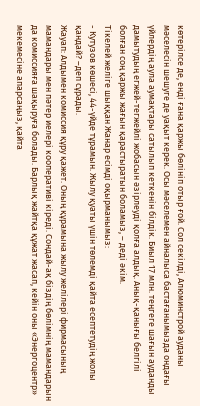көтерілсе де, енді ғана қаржы бөлініп отыр ғой. Сол секілді, Алюминстрой ауданы мәселесін шешуге де уақыт керек. Осы мәселемен айналыса бастағанымызда ондағы үйлердің аула аумақтары сатылып кеткенін білдік. Биыл 17 млн. теңгеге шағын ауданды дамытудың егжей-тегжейлі жобасын әзірлеуді қолға алдық. Анық-қанығы белгілі болған соң қаржы жағын қарастыратын боламыз, – деді әкім.
Тікелей желіге шыққан Жанар есімді оқырманымыз:
- Кутузов көшесі, 44-үйде тұрамын. Жылу қуаты үшін төлемді қайта есептетудің жолы қандай? –деп сұрады.
Жауап: Алдымен комиссия құру қажет. Оның құрамына жылу желілері фирмасының мамандары мен пәтер иелері кооперативі кіреді. Сондай-ақ біздің бөлімнің мамандарын да комиссияға шақыруға болады. Барлық жайтқа құжат жасап, кейін оны «Энергоцентр» мекемесіне апарсаңыз, қайта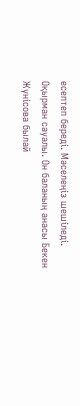есептеп береді. Мәселеңіз шешіледі.
Оқырман сауалы. Он баланың анасы Бекен Жүнісова былай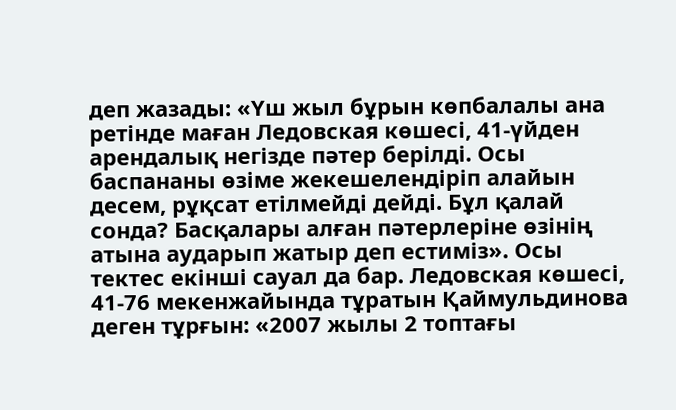деп жазады: «Үш жыл бұрын көпбалалы ана ретінде маған Ледовская көшесі, 41-үйден арендалық негізде пәтер берілді. Осы баспананы өзіме жекешелендіріп алайын десем, рұқсат етілмейді дейді. Бұл қалай сонда? Басқалары алған пәтерлеріне өзінің атына аударып жатыр деп естиміз». Осы тектес екінші сауал да бар. Ледовская көшесі, 41-76 мекенжайында тұратын Қаймульдинова деген тұрғын: «2007 жылы 2 топтағы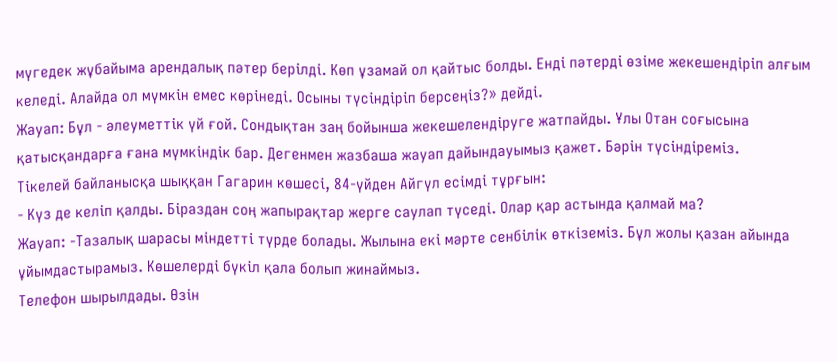мүгедек жұбайыма арендалық пәтер берілді. Көп ұзамай ол қайтыс болды. Енді пәтерді өзіме жекешендіріп алғым келеді. Алайда ол мүмкін емес көрінеді. Осыны түсіндіріп берсеңіз?» дейді.
Жауап: Бұл - әлеуметтік үй ғой. Сондықтан заң бойынша жекешелендіруге жатпайды. Ұлы Отан соғысына қатысқандарға ғана мүмкіндік бар. Дегенмен жазбаша жауап дайындауымыз қажет. Бәрін түсіндіреміз.
Тікелей байланысқа шыққан Гагарин көшесі, 84-үйден Айгүл есімді тұрғын:
- Күз де келіп қалды. Біраздан соң жапырақтар жерге саулап түседі. Олар қар астында қалмай ма?
Жауап: -Тазалық шарасы міндетті түрде болады. Жылына екі мәрте сенбілік өткіземіз. Бұл жолы қазан айында ұйымдастырамыз. Көшелерді бүкіл қала болып жинаймыз.
Телефон шырылдады. Өзін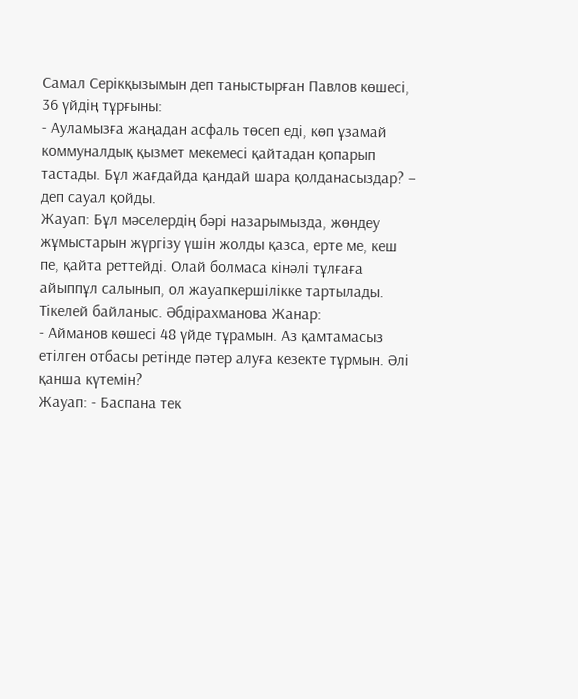Самал Серікқызымын деп таныстырған Павлов көшесі, 36 үйдің тұрғыны:
- Ауламызға жаңадан асфаль төсеп еді, көп ұзамай коммуналдық қызмет мекемесі қайтадан қопарып тастады. Бұл жағдайда қандай шара қолданасыздар? – деп сауал қойды.
Жауап: Бұл мәселердің бәрі назарымызда, жөндеу жұмыстарын жүргізу үшін жолды қазса, ерте ме, кеш пе, қайта реттейді. Олай болмаса кінәлі тұлғаға айыппұл салынып, ол жауапкершілікке тартылады.
Тікелей байланыс. Әбдірахманова Жанар:
- Айманов көшесі 48 үйде тұрамын. Аз қамтамасыз етілген отбасы ретінде пәтер алуға кезекте тұрмын. Әлі қанша күтемін?
Жауап: - Баспана тек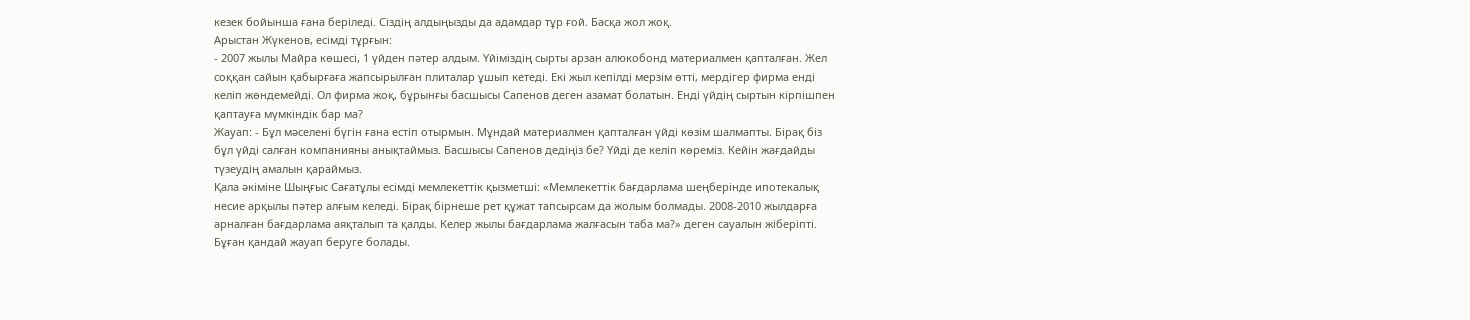кезек бойынша ғана беріледі. Сіздің алдыңызды да адамдар тұр ғой. Басқа жол жоқ.
Арыстан Жүкенов, есімді тұрғын:
- 2007 жылы Майра көшесі, 1 үйден пәтер алдым. Үйіміздің сырты арзан алюкобонд материалмен қапталған. Жел соққан сайын қабырғаға жапсырылған плиталар ұшып кетеді. Екі жыл кепілді мерзім өтті, мердігер фирма енді келіп жөндемейді. Ол фирма жоқ, бұрынғы басшысы Сапенов деген азамат болатын. Енді үйдің сыртын кірпішпен қаптауға мүмкіндік бар ма?
Жауап: - Бұл мәселені бүгін ғана естіп отырмын. Мұндай материалмен қапталған үйді көзім шалмапты. Бірақ біз бұл үйді салған компанияны анықтаймыз. Басшысы Сапенов дедіңіз бе? Үйді де келіп көреміз. Кейін жағдайды түзеудің амалын қараймыз.
Қала әкіміне Шыңғыс Сағатұлы есімді мемлекеттік қызметші: «Мемлекеттік бағдарлама шеңберінде ипотекалық несие арқылы пәтер алғым келеді. Бірақ бірнеше рет құжат тапсырсам да жолым болмады. 2008-2010 жылдарға арналған бағдарлама аяқталып та қалды. Келер жылы бағдарлама жалғасын таба ма?» деген сауалын жіберіпті. Бұған қандай жауап беруге болады.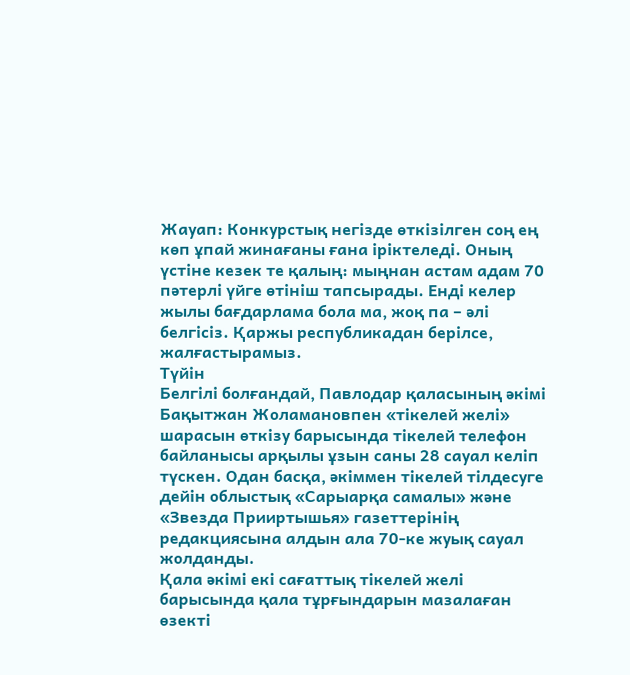Жауап: Конкурстық негізде өткізілген соң ең көп ұпай жинағаны ғана іріктеледі. Оның үстіне кезек те қалың: мыңнан астам адам 70 пәтерлі үйге өтініш тапсырады. Енді келер жылы бағдарлама бола ма, жоқ па – әлі белгісіз. Қаржы республикадан берілсе, жалғастырамыз.
Түйін
Белгілі болғандай, Павлодар қаласының әкімі Бақытжан Жоламановпен «тікелей желі» шарасын өткізу барысында тікелей телефон байланысы арқылы ұзын саны 28 сауал келіп түскен. Одан басқа, әкіммен тікелей тілдесуге дейін облыстық «Сарыарқа самалы» және «Звезда Прииртышья» газеттерінің редакциясына алдын ала 70-ке жуық сауал жолданды.
Қала әкімі екі сағаттық тікелей желі барысында қала тұрғындарын мазалаған өзекті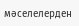мәселелерден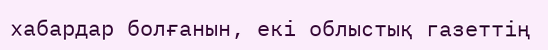хабардар болғанын, екі облыстық газеттің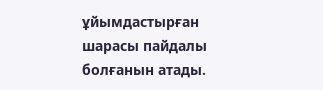ұйымдастырған шарасы пайдалы болғанын атады.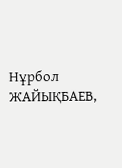Нұрбол ЖАЙЫҚБАЕВ,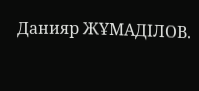Данияр ЖҰМАДІЛОВ.